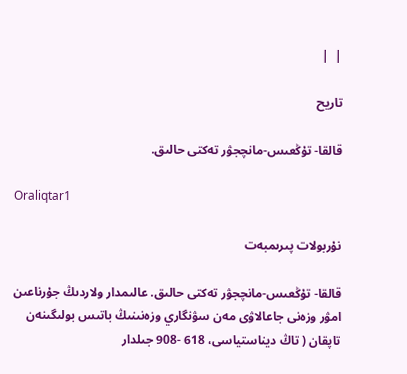|  |

تاريح

قالقا- تۇڭعىس-مانچجۋر تەكتى حالىق.

Oraliqtar1

نۇربولات پىرىمبەت

قالقا- تۇڭعىس-مانچجۋر تەكتى حالىق. عالىمدار ولاردىڭ جۇرناعىن امۋر وزەنى جاعالاۋى مەن سۋنگاري وزەنىنىڭ باتىس بولىگىنەن تاپقان ( تاڭ ديناستياسى، 618 -908 جىلدار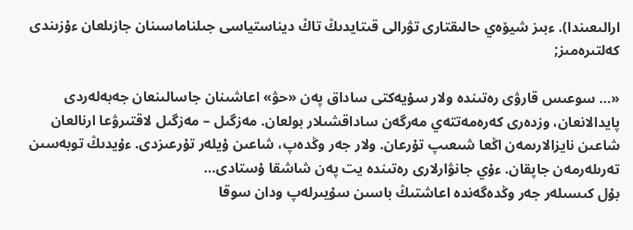ارالىعىندا). ءبىز شيۆەي حالىقتارى تۋرالى قىتايدىڭ تاڭ ديناستياسى جىلناماسىنان جازىلعان ءۇزىندى كەلتىرەمىز;

«… سوعىس قارۋى رەتىندە ولار سۇيەكتى ساداق پەن «حۋ» اعاشىنان جاسالىنعان جەبەلەردى پايدالانعان، وزدەرى كەرەمەتتەي مەرگەن ساداقشىلار بولعان. مەزگىل – مەزگىل لاقتىرۋعا ارنالعان شاعىن نايزالارىمەن اڭعا شىعىپ تۇرعان. ولار جەر وڭدەپ، شاعىن ۇيلەر تۇرعىزدى. ءۇيدىڭ توبەسىن تەرىلەرمەن جاپقان. ءۇي جانۋارلارى رەتىندە يت پەن شاشقا ۇستادى…
بۇل كىسىلەر جەر وڭدەگەندە اعاشتىڭ باسىن سۇيىرلەپ ودان سوقا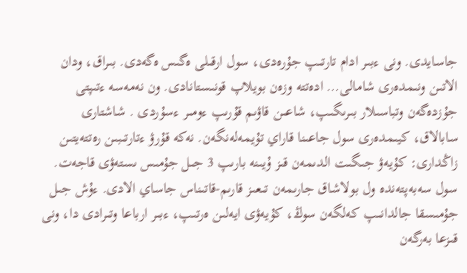جاسايدى. ونى ءبىر ادام تارتىپ جۇرەدى، سول ارقىلى ەگىس ەگەدى. بىراق، ودان الاتىن ونىمدەرى شامالى… ادەتتە وزەن بويلاپ قونىستانادى. ون نەمەسە ءتىپتى جۇزدەگەن وتباسىلار بىرىگىپ، شاعىن قاۋىم قۇرىپ ءومىر ءسۇردى . شاشتارى سابالاق، كيىمدەرى سول جاعىنا قاراي تۇيمەلەنگەن. نەكە قۇرۋ ءتارتىبىن رەتتەيتىن زاڭدارى: كۇيەۋ جىگىت الدىمەن قىز ۇيىنە بارىپ 3 جىل جۇمىس ىستەۋى قاجەت. سول سەبەپتەندە ول بولاشاق جارىمەن تىعىز قارىم-قاتىناس جاساي الادى. ءۇش جىل جۇمىسقا جالدانىپ كەلگەن سوڭ، كۇيەۋى ايەلىن ەرتىپ، ءبىر ارباعا وتىرادى دا، ونى قىزعا بەرگەن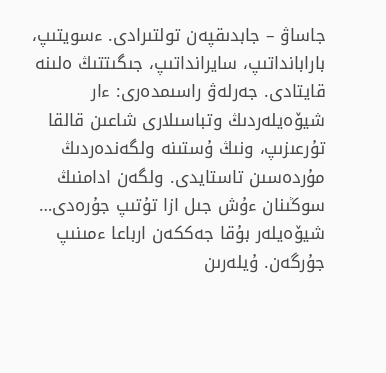جاساۋ – جابدىقپەن تولتىرادى. ءسويتىپ، بارابانداتىپ، سايرانداتىپ، جىگىتتىڭ ەلىنە قايتادى. جەرلەۋ راسىمدەرى: ءار شيۆەيلەردىڭ وتباسىلارى شاعىن قالقا تۇرعىزىپ، ونىڭ ۇستىنە ولگەندەردىڭ مۇردەسىن تاستايدى. ولگەن ادامنىڭ سوڭىنان ءۇش جىل ازا تۇتىپ جۇرەدى… شيۆەيلەر بۇقا جەككەن ارباعا ءمىنىپ جۇرگەن. ۇيلەرىن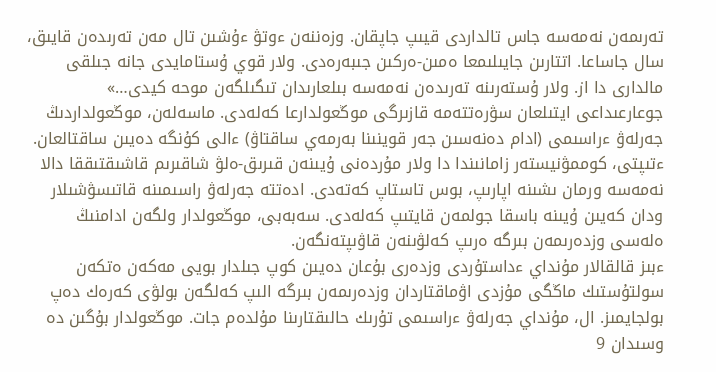تەرىمەن نەمەسە جاس تالداردى قيىپ جاپقان. وزەننەن ءوتۋ ءۇشىن تال مەن تەرىدەن قايىق، سال جاساعا. اتتارىن جايىلىمعا ەمىن-ەركىن جىبەرەدى. ولار قوي ۇستامايدى جانە جىلقى مالدارى دا از. ولار ۇستەرىنە تەرىدەن نەمەسە بىلعارىدان تىگىلگەن موحە كيدى…»
جوعارعىداعى ايتىلعان سۋرەتتەمە قازىرگى موڭعولدارعا كەلەدى. ماسەلەن، موڭعولداردىڭ جەرلەۋ ءراسىمى (ادام دەنەسىن جەر قوينىنا بەرمەي ساقتاۋ) ءالى كۇنگە دەيىن ساقتالعان. ءتىپتى، كوممۋنيستەر زامانىندا دا ولار مۇردەنى ۇيىنەن قىرىق-ەلۋ شاقىرىم قاشىقتىققا دالا نەمەسە ورمان ىشىنە اپارىپ، بوس تاستاپ كەتەدى. ادەتتە جەرلەۋ راسىمىنە قاتىسۋشىلار ودان كەيىن ۇيىنە باسقا جولمەن قايتىپ كەلەدى. سەبەبى، موڭعولدار ولگەن ادامنىڭ ەلەسى وزدەرىمەن بىرگە ەرىپ كەلۋىنەن قاۋىپتەنگەن.
ءبىز قالقالار مۇنداي ءداستۇردى وزدەرى بۇعان دەيىن كوپ جىلدار بويى مەكەن ەتكەن سولتۇستىك ماڭگى مۇزدى اۋماقتاردان وزدەرىمەن بىرگە الىپ كەلگەن بولۋى كەرەك دەپ بولجايمىز. ال، مۇنداي جەرلەۋ ءراسىمى تۇرىك حالىقتارىنا مۇلدەم جات. موڭعولدار بۇگىن دە وسىدان 9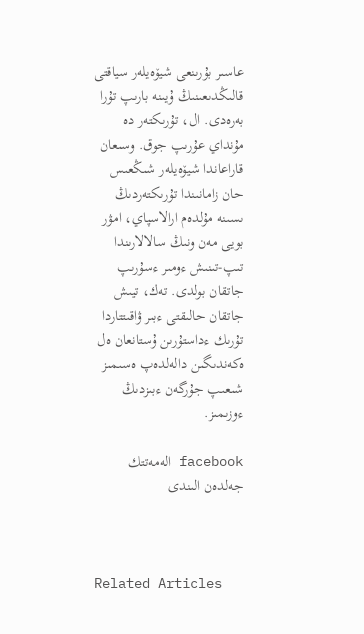عاسىر بۇرىنعى شيۆەيلەر سياقتى قالىڭدىعىنىڭ ۇيىنە بارىپ تۇرا بەرەدى. ال، تۇرىكتەر دە مۇنداي عۇرىپ جوق. وسىعان قاراعاندا شيۆەيلەر شىڭعىس حان زامانىندا تۇرىكتەردىڭ ىسىنە مۇلدەم ارالاسپاي، امۋر بويى مەن ونىڭ سالالارىندا تىپ-تىنىش ءومىر ءسۇرىپ جاتقان بولدى. تەك، تيىش جاتقان حالىقتى ءبىر ۋاقىتتاردا تۇرىك ءداستۇرىن ۇستانعان ەل ەكەندىگىن دالەلدەپ ەسىمىز شىعىپ جۇرگەن ءبىزدىڭ ءوزىمىز.

facebook الەمەتتك جەلدەن الىندى



Related Articles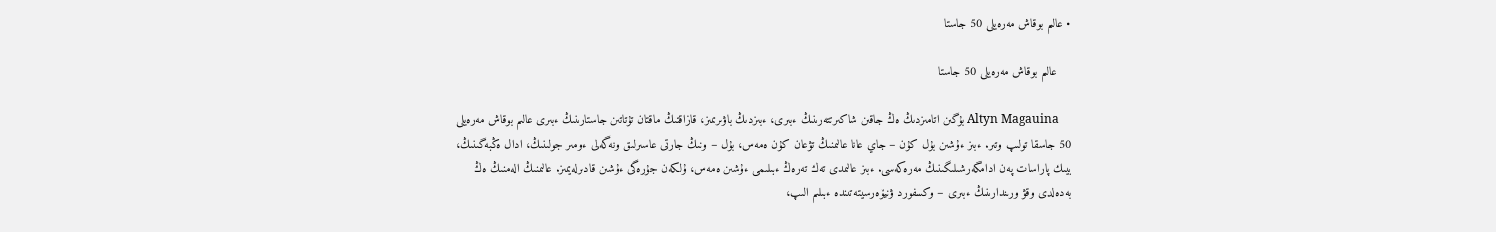• عالىم بوقاش مەرەيلى 50 جاستا

    عالىم بوقاش مەرەيلى 50 جاستا

    Altyn Magauina بۇگىن اتامىزدىڭ ەڭ جاقىن شاكىرتتەرىنىڭ ءبىرى، ءبىزدىڭ باۋىرىمىز، قازاقتىڭ ماقتان تۇتاتىن جاستارىنىڭ ءبىرى عالىم بوقاش مەرەيلى 50 جاسقا تولىپ وتىر. ءبىز ءۇشىن بۇل كۇن – جاي عانا عالىمنىڭ تۋعان كۇن ەمەس، بۇل – ونىڭ جارتى عاسىرلىق ونەگەلى ءومىر جولىنىڭ، ادال ەڭبەگىنىڭ، بيىك پاراسات پەن ادامگەرشىلىگىنىڭ مەرەكەسى. ءبىز عالىمدى تەك تەرەڭ ءبىلىمى ءۇشىن ەمەس، ۇلكەن جۇرەگى ءۇشىن قادىرلەيمىز. عالىمنىڭ الەمنىڭ ەڭ بەدەلدى وقۋ ورىندارىنىڭ ءبىرى – وكسفورد ۋنيۆەرسيتەتىندە ءبىلىم الىپ،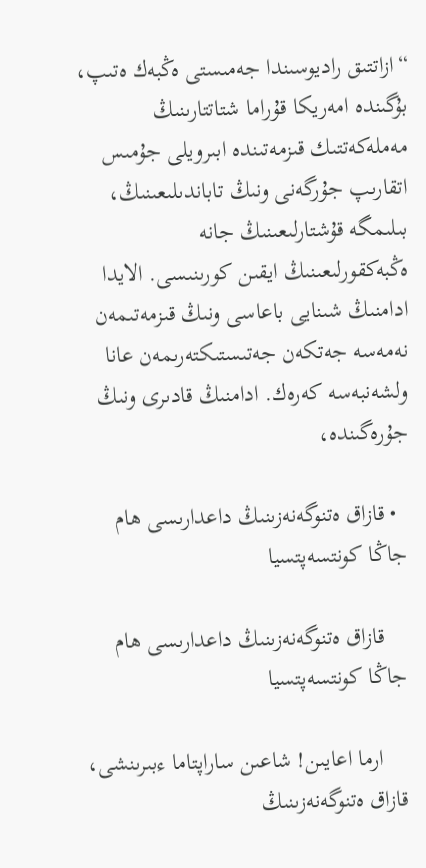“ازاتتىق راديوسىندا جەمىستى ەڭبەك ەتىپ، بۇگىندە امەريكا قۇراما شتاتتارىنىڭ مەملەكەتتىك قىزمەتىندە ابىرويلى جۇمىس اتقارىپ جۇرگەنى ونىڭ تاباندىلىعىنىڭ، بىلىمگە قۇشتارلىعىنىڭ جانە ەڭبەكقورلىعىنىڭ ايقىن كورىنىسى. الايدا ادامنىڭ شىنايى باعاسى ونىڭ قىزمەتىمەن نەمەسە جەتكەن جەتىستىكتەرىمەن عانا ولشەنبەسە كەرەك. ادامنىڭ قادىرى ونىڭ جۇرەگىندە،

  • قازاق ەتنوگەنەزىنىڭ داعدارىسى ھام جاڭا كونتسەپتسيا

    قازاق ەتنوگەنەزىنىڭ داعدارىسى ھام جاڭا كونتسەپتسيا

    ارما اعايىن! شاعىن ساراپتاما ءبىرىنشى، قازاق ەتنوگەنەزىنىڭ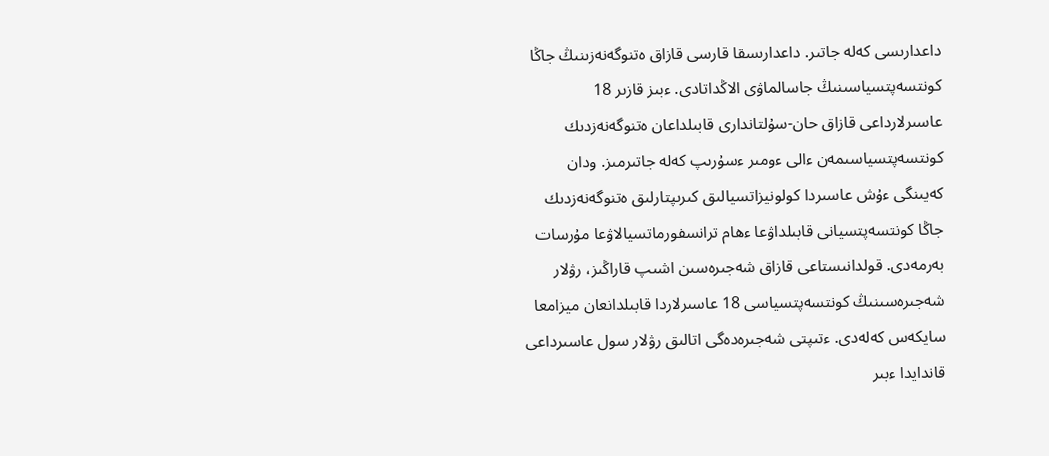داعدارىسى كەلە جاتىر. داعدارىسقا قارسى قازاق ەتنوگەنەزىنىڭ جاڭا كونتسەپتسياسىنىڭ جاسالماۋى الاڭداتادى. ءبىز قازىر 18 عاسىرلارداعى قازاق حان-سۇلتاندارى قابىلداعان ەتنوگەنەزدىك كونتسەپتسياسىمەن ءالى ءومىر ءسۇرىپ كەلە جاتىرمىز. ودان كەيىنگى ءۇش عاسىردا كولونيزاتسيالىق كىرىپتارلىق ەتنوگەنەزدىك جاڭا كونتسەپتسيانى قابىلداۋعا ءھام ترانسفورماتسيالاۋعا مۇرسات بەرمەدى. قولدانىستاعى قازاق شەجىرەسىن اشىپ قاراڭىز، رۋلار شەجىرەسىنىڭ كونتسەپتسياسى 18 عاسىرلاردا قابىلدانعان ميزامعا سايكەس كەلەدى. ءتىپتى شەجىرەدەگى اتالىق رۋلار سول عاسىرداعى قاندايدا ءبىر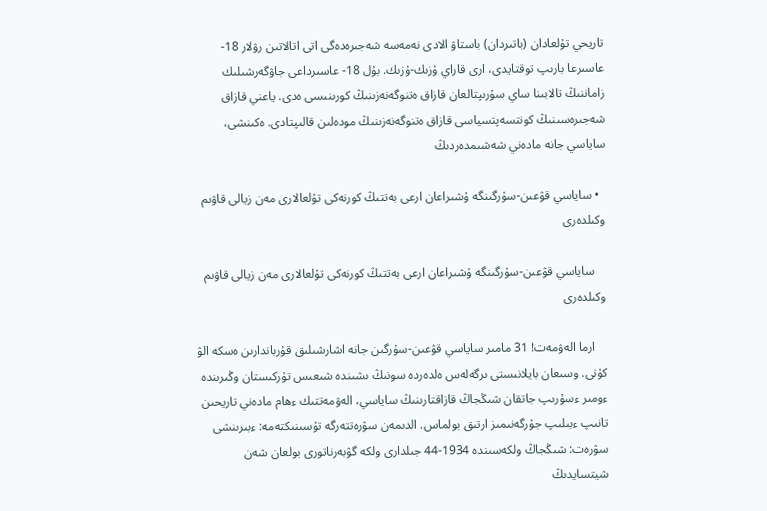تاريحي تۇلعادان (باتىردان) باستاۋ الادى نەمەسە شەجىرەدەگى اتى اتالاتىن رۋلار 18- عاسىرعا بارىپ توقتايدى، ارى قاراي ۇزىك-ۇزىك. بۇل 18- عاسىرداعى جاۋگەرشىلىك زاماننىڭ تالابىنا ساي سۇرىپتالعان قازاق ەتنوگەنەزىنىڭ كورىنىسى ەدى. ياعني قازاق شەجىرەسىنىڭ كونتسەپتسياسى قازاق ەتنوگەنەزىنىڭ مودەلىن قالىپتادى. ەكىنشى، ساياسي جانە مادەني شەشىمدەردىڭ

  • ساياسي قۋعىن-سۇرگىنگە ۇشىراعان ارعى بەتتىڭ كورنەكى تۇلعالارى مەن زيالى قاۋىم وكىلدەرى

    ساياسي قۋعىن-سۇرگىنگە ۇشىراعان ارعى بەتتىڭ كورنەكى تۇلعالارى مەن زيالى قاۋىم وكىلدەرى

    ارما الەۋمەت! 31 مامىر ساياسي قۋعىن-سۇرگىن جانە اشارشىلىق قۇرباندارىن ەسكە الۋ كۇنى. وسىعان بايلانىستى ىرگەلەس ەلدەردە سونىڭ ىشىندە شىعىس تۇركىستان وڭىرىندە ءومىر ءسۇرىپ جاتقان شىڭجاڭ قازاقتارىنىڭ ساياسي، الەۋمەتتىك ءھام مادەني تاريحىن تانىپ ءبىلىپ جۇرگەنىمىز ارتىق بولماس. الدىمەن سۋرەتتەرگە تۇسىنىكتەمە: ءبىرىنشى سۋرەت: شىڭجاڭ ولكەسىندە 1934-44 جىلدارى ولكە گۋبەرناتورى بولعان شەن شيتسايدىڭ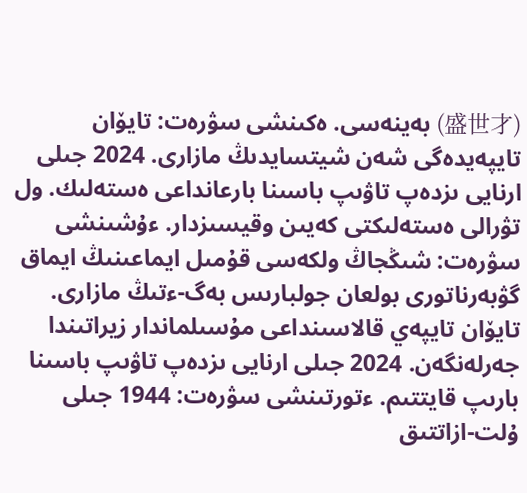(盛世才) بەينەسى. ەكىنشى سۋرەت: تايۆان تايپەيدەگى شەن شيتسايدىڭ مازارى. 2024 جىلى ارنايى ىزدەپ تاۋىپ باسىنا بارعانداعى ەستەلىك. ول تۋرالى ەستەلىكتى كەيىن وقيسىزدار. ءۇشىنشى سۋرەت: شىڭجاڭ ولكەسى قۇمىل ايماعىنىڭ ايماق گۋبەرناتورى بولعان جولبارىس بەگ-ءتىڭ مازارى. تايۆان تايپەي قالاسىنداعى مۇسىلماندار زيراتىندا جەرلەنگەن. 2024 جىلى ارنايى ىزدەپ تاۋىپ باسىنا بارىپ قايتتىم. ءتورتىنشى سۋرەت: 1944 جىلى ۇلت-ازاتتىق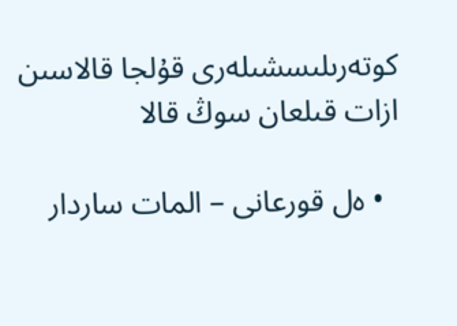كوتەرىلىسشىلەرى قۇلجا قالاسىن ازات قىلعان سوڭ قالا

  • ەل قورعانى – المات ساردار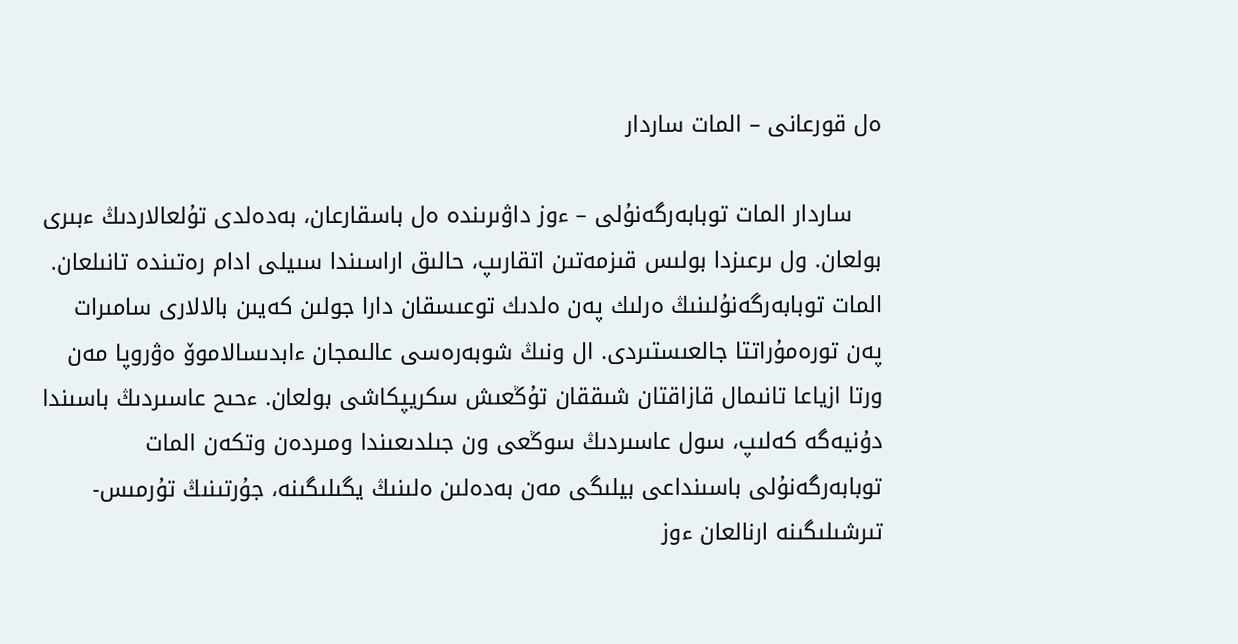ەل قورعانى – المات ساردار

    ساردار المات توبابەرگەنۇلى – ءوز داۋىرىندە ەل باسقارعان، بەدەلدى تۇلعالاردىڭ ءبىرى بولعان. ول ىرعىزدا بولىس قىزمەتىن اتقارىپ، حالىق اراسىندا سىيلى ادام رەتىندە تانىلعان. المات توبابەرگەنۇلىنىڭ ەرلىك پەن ەلدىك توعىسقان دارا جولىن كەيىن بالالارى سامىرات پەن تورەمۇراتتا جالعىستىردى. ال ونىڭ شوبەرەسى عالىمجان ءابدىسالاموۆ ەۋروپا مەن ورتا ازياعا تانىمال قازاقتان شىققان تۇڭعىش سكريپكاشى بولعان. ءحىح عاسىردىڭ باسىندا دۇنيەگە كەلىپ، سول عاسىردىڭ سوڭعى ون جىلدىعىندا ومىردەن وتكەن المات توبابەرگەنۇلى باسىنداعى بيلىگى مەن بەدەلىن ەلىنىڭ يگىلىگىنە، جۇرتىنىڭ تۇرمىس-تىرشىلىگىنە ارنالعان ءوز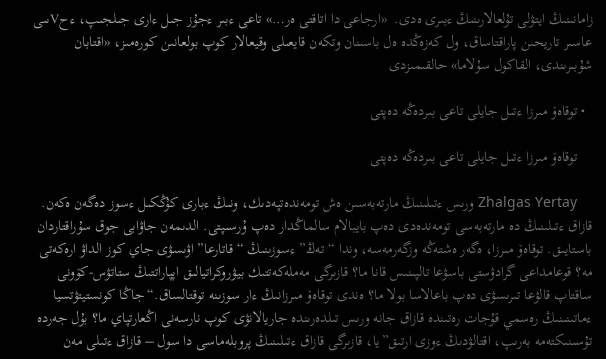زامانىنىڭ ايتۋلى تۇلعالارىنىڭ ءبىرى ەدى.  «ارجاعى دا اتاقتى ەر…» تاعى ءبىر ءجۇز جىل ءارى جىلجىپ، ءحVىىى عاسىر تاريحىن پاراقتاساق، ول كەزەڭدە ەل باسىنان وتكەن قايعىلى وقيعالار كوپ بولعانىن كورەمىز، «اقتابان شۇبىرىندى، القاكول سۇلاما» حالقىمىزدى

  • توقاەۆ مىرزا ءتىل جايلى تاعى بىردەڭە دەپتى

    توقاەۆ مىرزا ءتىل جايلى تاعى بىردەڭە دەپتى

    Zhalgas Yertay ورىس ءتىلىنىڭ مارتەبەسىن ەش تومەندەتپەدىك، ونىڭ ءبارى كۇڭكىل ءسوز دەگەن ەكەن. قازاق ءتىلىنىڭ دە مارتەبەسى تومەندەدى دەپ بايبالام سالماڭدار دەپ ۇرسىپتى. الدىمەن جاۋابى جوق سۇراقتاردان باستايىق. توقاەۆ مىرزا، ەگەر ەشتەڭە وزگەرمەسە، وندا “تەڭ” ءسوزىنىڭ “قاتارعا” اۋىسۋى جاي كوز الداۋ ارەكەتى مە؟ قوعامداعى گرادۋستى باسۋعا تالپىنىس قانا ما؟ قازىرگى مەملەكەتتىك بيۋروكراتيالىق اپپاراتتىڭ ستاتۋس-كۆونى ساقتاپ قالۋعا تىرىسۋى دەپ باعالاسا بولا ما؟ ەندى توقاەۆ مىرزانىڭ ءار سوزىنە توقتالساق.“جاڭا كونستيتۋتسيا ءماتىنىنىڭ رەسمي قۇجات رەتىندە قازاق جانە ورىس تىلدەرىندە جاريالانۋى كوپ نارسەنى اڭعارتپاي ما؟ بۇل جەردە تۇسىنىكتەمە بەرىپ، اقتالۋدىڭ ءوزى ارتىق”يا، قازىرگى قازاق ءتىلىنىڭ پروبلەماسى دا سول – قازاق ءتىلى مەن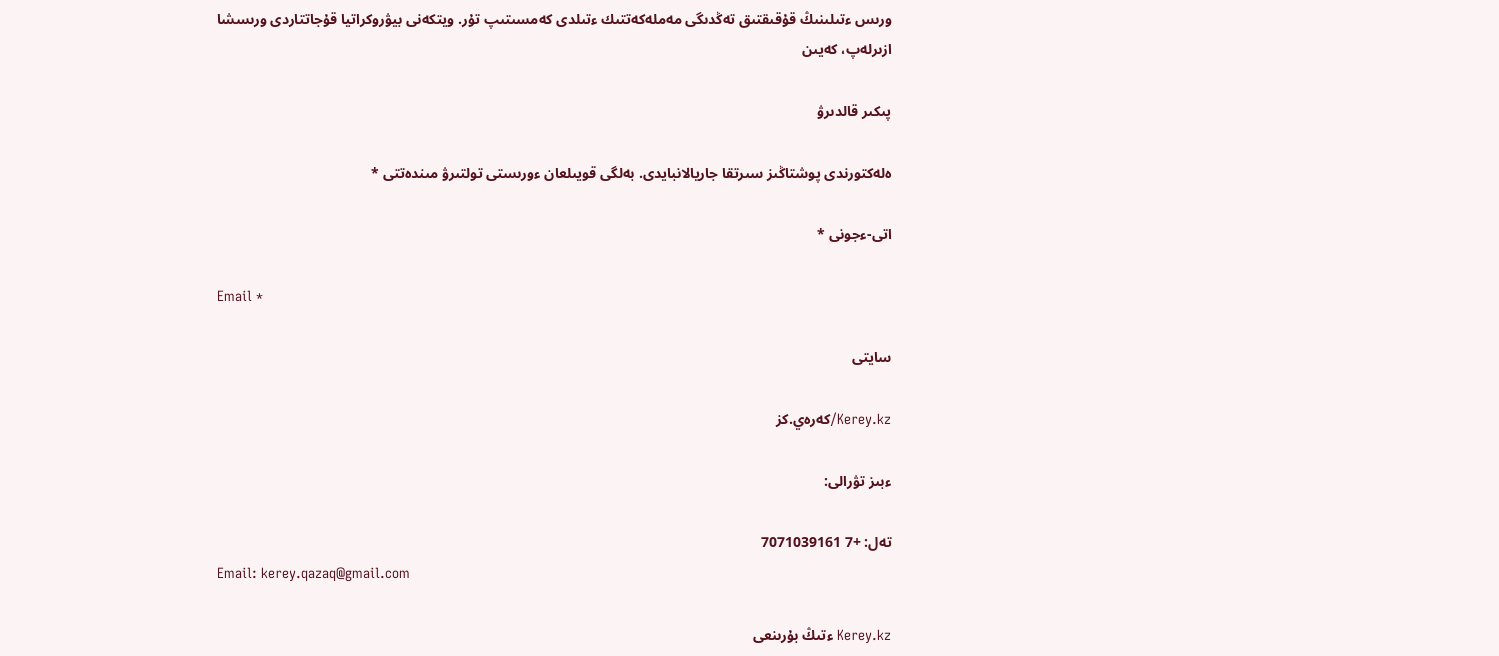ورىس ءتىلىنىڭ قۇقىقتىق تەڭدىگى مەملەكەتتىك ءتىلدى كەمسىتىپ تۇر. ويتكەنى بيۋروكراتيا قۇجاتتاردى ورىسشا ازىرلەپ، كەيىن

پىكىر قالدىرۋ

ەلەكتورندى پوشتاڭىز سىرتقا جاريالانبايدى. بەلگى قويىلعان ءورىستى تولتىرۋ مىندەتتى *

اتى-ءجونى *

Email *

سايتى

Kerey.kz/كەرەي.كز

ءبىز تۋرالى:

تەل: +7 7071039161
Email: kerey.qazaq@gmail.com

Kerey.kz ءتىڭ بۇرىنعى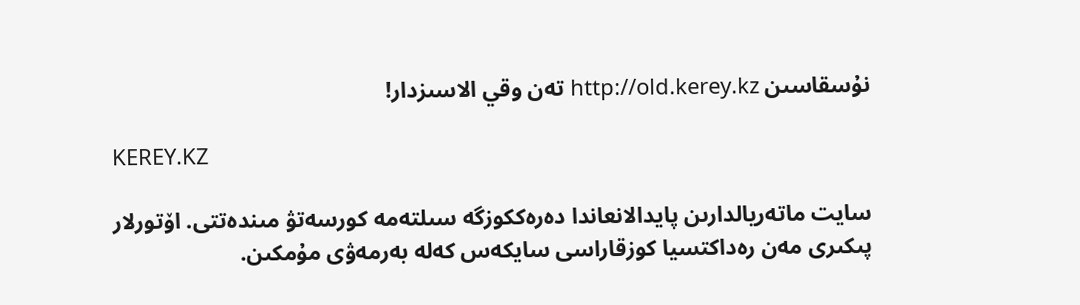نۇسقاسىن http://old.kerey.kz تەن وقي الاسىزدار!

KEREY.KZ

سايت ماتەريالدارىن پايدالانعاندا دەرەككوزگە سىلتەمە كورسەتۋ مىندەتتى. اۆتورلار پىكىرى مەن رەداكتسيا كوزقاراسى سايكەس كەلە بەرمەۋى مۇمكىن.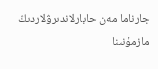جارناما مەن حابارلاندىرۋلاردىڭ مازمۇنىنا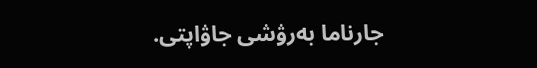جارناما بەرۋشى جاۋاپتى.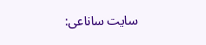سايت ساناعى: